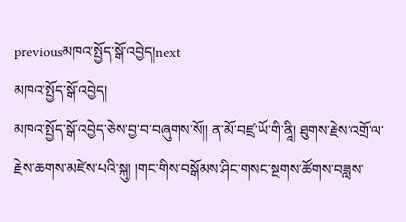previousམཁའ་སྤྱོད་སྒོ་འབྱེད།next
མཁའ་སྤྱོད་སྒོ་འབྱེད།
མཁའ་སྤྱོད་སྒོ་འབྱེད་ཅེས་བྱ་བ་བཞུགས་སོ།། ན་མོ་བཛྲ་ཡོ་གི་ནཱི། ཐུགས་རྗེས་འགྲོ་ལ་རྗེས་ཆགས་མཛེས་པའི་སྐུ། །གང་གིས་བསྒོམས་ཤིང་གསང་སྔགས་ཚོགས་བཟླས་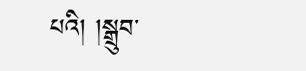པའི། །སྒྲུབ་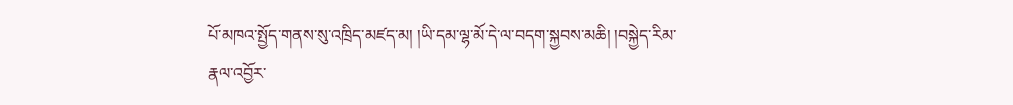པོ་མཁའ་སྤྱོད་གནས་སུ་འཁྲིད་མཛད་མ། །ཡི་དམ་ལྷ་མོ་དེ་ལ་བདག་སྐྱབས་མཆི། །བསྐྱེད་རིམ་རྣལ་འབྱོར་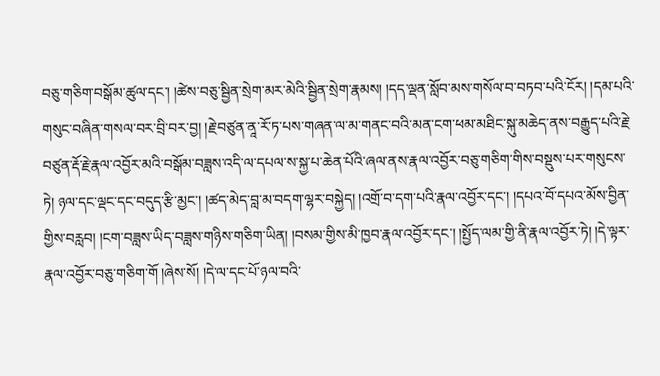བཅུ་གཅིག་བསྒོམ་ཚུལ་དང་། །ཚེས་བཅུ་སྦྱིན་སྲེག་མར་མེའི་སྦྱིན་སྲེག་རྣམས། །དད་ལྡན་སློབ་མས་གསོལ་བ་བཏབ་པའི་ངོར། །དམ་པའི་གསུང་བཞིན་གསལ་བར་བྲི་བར་བྱ། །རྗེ་བཙུན་ནཱ་རོ་ཏ་པས་གཞན་ལ་མ་གནང་བའི་མན་ངག་ཕམ་མཐིང་སྐུ་མཆེད་ནས་བརྒྱུད་པའི་རྗེ་བཙུན་རྡོ་རྗེ་རྣལ་འབྱོར་མའི་བསྒོམ་བཟླས་འདི་ལ་དཔལ་ས་སྐྱ་པ་ཆེན་པོའི་ཞལ་ནས་རྣལ་འབྱོར་བཅུ་གཅིག་གིས་བསྡུས་པར་གསུངས་ཏེ། ཉལ་དང་ལྡང་དང་བདུད་རྩི་མྱང་། །ཚད་མེད་བླ་མ་བདག་ལྷར་བསྐྱེད། །འགྲོ་བ་དག་པའི་རྣལ་འབྱོར་དང་། །དཔའ་བོ་དཔའ་མོས་བྱིན་གྱིས་བརླབ། །ངག་བཟླས་ཡིད་བཟླས་གཉིས་གཅིག་ཡིན། །བསམ་གྱིས་མི་ཁྱབ་རྣལ་འབྱོར་དང་། །སྤྱོད་ལམ་གྱི་ནི་རྣལ་འབྱོར་ཏེ། །དེ་ལྟར་རྣལ་འབྱོར་བཅུ་གཅིག་གོ །ཞེས་སོ། །དེ་ལ་དང་པོ་ཉལ་བའི་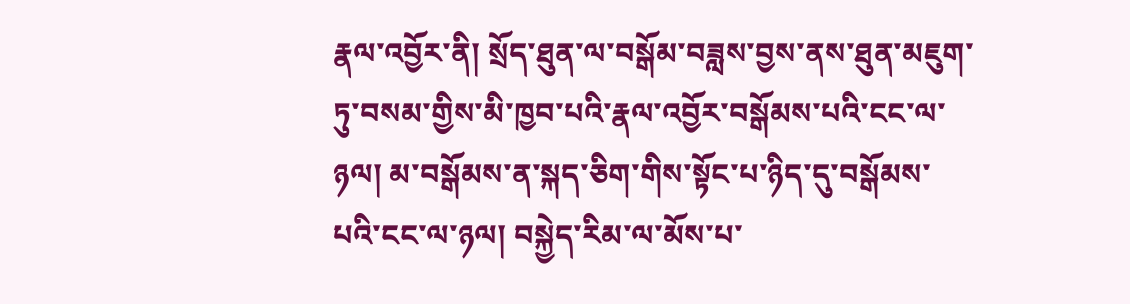རྣལ་འབྱོར་ནི། སྲོད་ཐུན་ལ་བསྒོམ་བཟླས་བྱས་ནས་ཐུན་མཇུག་ཏུ་བསམ་གྱིས་མི་ཁྱབ་པའི་རྣལ་འབྱོར་བསྒོམས་པའི་ངང་ལ་ཉལ། མ་བསྒོམས་ན་སྐད་ཅིག་གིས་སྟོང་པ་ཉིད་དུ་བསྒོམས་པའི་ངང་ལ་ཉལ། བསྐྱེད་རིམ་ལ་མོས་པ་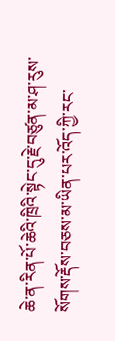ཆེ་ན་རིན་པོ་ཆེའི་ཁྲིའི་སྟེང་དུ་རྗེ་བཙུན་མ་ཤ་རུས་སོགས་རྡོས་བཅས་མ་ཡིན་པར་འོད་ཀྱི་རང་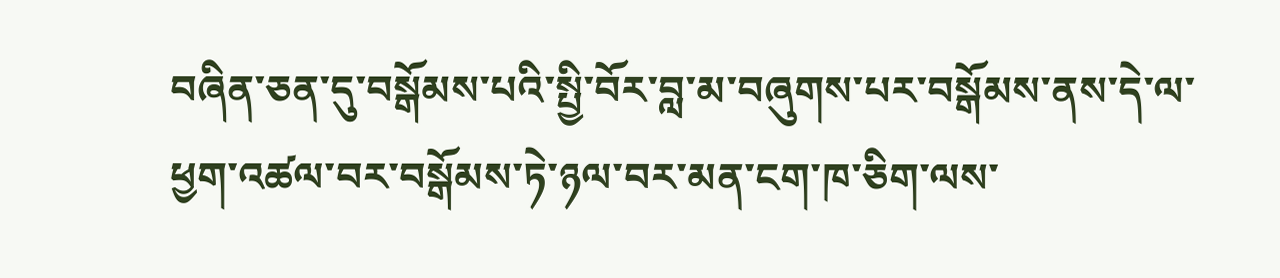བཞིན་ཅན་དུ་བསྒོམས་པའི་སྤྱི་བོར་བླ་མ་བཞུགས་པར་བསྒོམས་ནས་དེ་ལ་ཕྱག་འཚལ་བར་བསྒོམས་ཏེ་ཉལ་བར་མན་ངག་ཁ་ཅིག་ལས་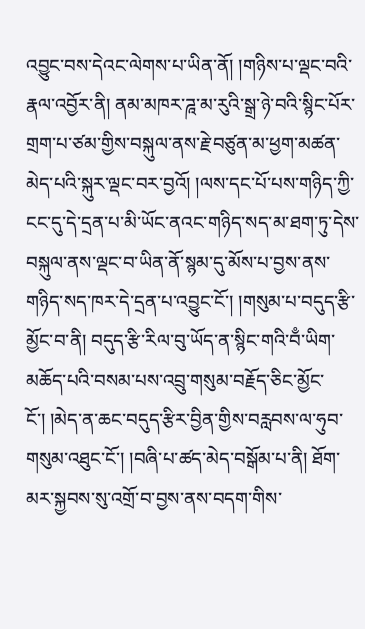འབྱུང་བས་དེའང་ལེགས་པ་ཡིན་ནོ། །གཉིས་པ་ལྡང་བའི་རྣལ་འབྱོར་ནི། ནམ་མཁར་ཌཱ་མ་རུའི་སྒྲ་ཉེ་བའི་སྙིང་པོར་གྲག་པ་ཙམ་གྱིས་བསྐུལ་ནས་རྗེ་བཙུན་མ་ཕྱག་མཚན་མེད་པའི་སྐུར་ལྡང་བར་བྱའོ། །ལས་དང་པོ་པས་གཉིད་ཀྱི་ངང་དུ་དེ་དྲན་པ་མི་ཡོང་ནའང་གཉིད་སད་མ་ཐག་ཏུ་དེས་བསྐུལ་ནས་ལྡང་བ་ཡིན་ནོ་སྙམ་དུ་མོས་པ་བྱས་ནས་གཉིད་སད་ཁར་དེ་དྲན་པ་འབྱུང་ངོ་། །གསུམ་པ་བདུད་རྩི་མྱོང་བ་ནི། བདུད་རྩི་རིལ་བུ་ཡོད་ན་སྙིང་གའི་བྃ་ཡིག་མཆོད་པའི་བསམ་པས་འབྲུ་གསུམ་བརྗོད་ཅིང་མྱོང་ངོ་། །མེད་ན་ཆང་བདུད་རྩིར་བྱིན་གྱིས་བརླབས་ལ་ཧུབ་གསུམ་འཐུང་ངོ་། །བཞི་པ་ཚད་མེད་བསྒོམ་པ་ནི། ཐོག་མར་སྐྱབས་སུ་འགྲོ་བ་བྱས་ནས་བདག་གིས་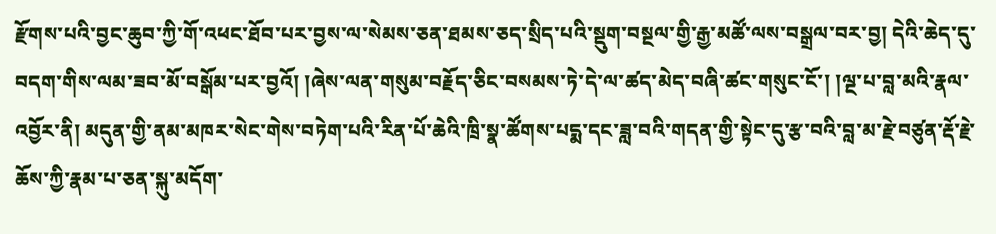རྫོགས་པའི་བྱང་ཆུབ་ཀྱི་གོ་འཕང་ཐོབ་པར་བྱས་ལ་སེམས་ཅན་ཐམས་ཅད་སྲིད་པའི་སྡུག་བསྔལ་གྱི་རྒྱ་མཚོ་ལས་བསྒྲལ་བར་བྱ། དེའི་ཆེད་དུ་བདག་གིས་ལམ་ཟབ་མོ་བསྒོམ་པར་བྱའོ། །ཞེས་ལན་གསུམ་བརྗོད་ཅིང་བསམས་ཏེ་དེ་ལ་ཚད་མེད་བཞི་ཚང་གསུང་ངོ་། །ལྔ་པ་བླ་མའི་རྣལ་འབྱོར་ནི། མདུན་གྱི་ནམ་མཁར་སེང་གེས་བཏེག་པའི་རིན་པོ་ཆེའི་ཁྲི་སྣ་ཚོགས་པདྨ་དང་ཟླ་བའི་གདན་གྱི་སྟེང་དུ་རྩ་བའི་བླ་མ་རྗེ་བཙུན་རྡོ་རྗེ་ཆོས་ཀྱི་རྣམ་པ་ཅན་སྐུ་མདོག་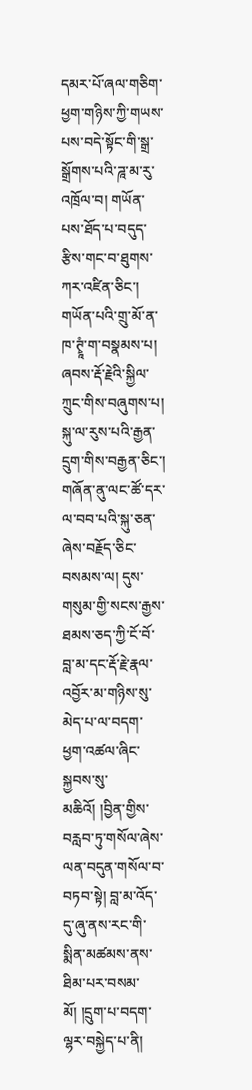དམར་པོ་ཞལ་གཅིག་ཕྱག་གཉིས་ཀྱི་གཡས་པས་བདེ་སྟོང་གི་སྒྲ་སྒྲོགས་པའི་ཌཱ་མ་རུ་འཁྲོལ་བ། གཡོན་པས་ཐོད་པ་བདུད་རྩིས་གང་བ་ཐུགས་ཀར་འཛིན་ཅིང་། གཡོན་པའི་གྲུ་མོ་ན་ཁ་ཊྭཱཾ་ག་བསྣམས་པ། ཞབས་རྡོ་རྗེའི་སྐྱིལ་ཀྲུང་གིས་བཞུགས་པ། སྐུ་ལ་རུས་པའི་རྒྱན་དྲུག་གིས་བརྒྱན་ཅིང་། གཞོན་ནུ་ལང་ཚོ་དར་ལ་བབ་པའི་སྐུ་ཅན་ཞེས་བརྗོད་ཅིང་བསམས་ལ། དུས་གསུམ་གྱི་སངས་རྒྱས་ཐམས་ཅད་ཀྱི་ངོ་བོ་བླ་མ་དང་རྡོ་རྗེ་རྣལ་འབྱོར་མ་གཉིས་སུ་མེད་པ་ལ་བདག་ཕྱག་འཚལ་ཞིང་སྐྱབས་སུ་མཆིའོ། །བྱིན་གྱིས་བརླབ་ཏུ་གསོལ་ཞེས་ལན་བདུན་གསོལ་བ་བཏབ་སྟེ། བླ་མ་འོད་དུ་ཞུ་ནས་རང་གི་སྨིན་མཚམས་ནས་ཐིམ་པར་བསམ་མོ། །དྲུག་པ་བདག་ལྷར་བསྐྱེད་པ་ནི།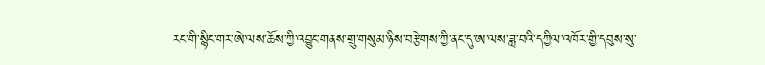རང་གི་སྙིང་གར་ཨེ་ལས་ཆོས་ཀྱི་འབྱུང་གནས་གྲུ་གསུམ་ཉིས་བརྩེགས་ཀྱི་ནང་དུ་ཨ་ལས་ཟླ་བའི་དཀྱིལ་འཁོར་གྱི་དབུས་སུ་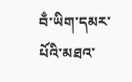བྃ་ཡིག་དམར་པོའི་མཐའ་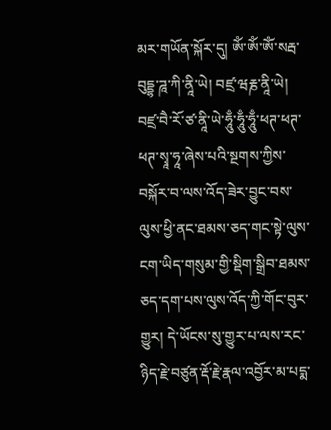མར་གཡོན་སྐོར་དུ། ཨོཾ་ཨོཾ་ཨོཾ་སརྦ་བུདྡྷ་ཌཱ་ཀི་ནཱི་ཡེ། བཛྲ་ཝརྞ་ནཱི་ཡེ། བཛྲ་བཻ་རོ་ཙ་ནཱི་ཡེ་ཧཱུྃ་ཧཱུྃ་ཧཱུྃ་ཕཊ་ཕཊ་ཕཊ་སྭཱ་ཧཱ་ཞེས་པའི་སྔགས་ཀྱིས་བསྐོར་བ་ལས་འོད་ཟེར་བྱུང་བས་ལུས་ཕྱི་ནང་ཐམས་ཅད་གང་སྟེ་ལུས་ངག་ཡིད་གསུམ་གྱི་སྡིག་སྒྲིབ་ཐམས་ཅད་དག་པས་ལུས་འོད་ཀྱི་གོང་བུར་གྱུར། དེ་ཡོངས་སུ་གྱུར་པ་ལས་རང་ཉིད་རྗེ་བཙུན་རྡོ་རྗེ་རྣལ་འབྱོར་མ་པདྨ་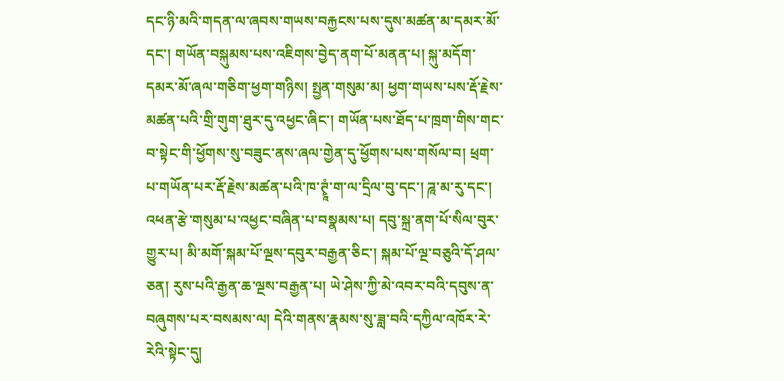དང་ཉི་མའི་གདན་ལ་ཞབས་གཡས་བརྐྱངས་པས་དུས་མཚན་མ་དམར་མོ་དང་། གཡོན་བསྐུམས་པས་འཇིགས་བྱེད་ནག་པོ་མནན་པ། སྐུ་མདོག་དམར་མོ་ཞལ་གཅིག་ཕྱག་གཉིས། སྤྱན་གསུམ་མ། ཕྱག་གཡས་པས་རྡོ་རྗེས་མཚན་པའི་གྲི་གུག་ཐུར་དུ་འཕྱང་ཞིང་། གཡོན་པས་ཐོད་པ་ཁྲག་གིས་གང་བ་སྟེང་གི་ཕྱོགས་སུ་བཟུང་ནས་ཞལ་གྱེན་དུ་ཕྱོགས་པས་གསོལ་བ། ཕྲག་པ་གཡོན་པར་རྡོ་རྗེས་མཚན་པའི་ཁ་ཊྭཱཾ་ག་ལ་དྲིལ་བུ་དང་། ཌཱ་མ་རུ་དང་། འཕན་རྩེ་གསུམ་པ་འཕྱང་བཞིན་པ་བསྣམས་པ། དབུ་སྐྲ་ནག་པོ་སིལ་བུར་གྱུར་པ། མི་མགོ་སྐམ་པོ་ལྔས་དབུར་བརྒྱན་ཅིང་། སྐམ་པོ་ལྔ་བཅུའི་དོ་ཤལ་ཅན། རུས་པའི་རྒྱན་ཆ་ལྔས་བརྒྱན་པ། ཡེ་ཤེས་ཀྱི་མེ་འབར་བའི་དབུས་ན་བཞུགས་པར་བསམས་ལ། དེའི་གནས་རྣམས་སུ་ཟླ་བའི་དཀྱིལ་འཁོར་རེ་རེའི་སྟེང་དུ།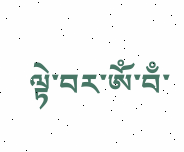ལྟེ་བར་ཨོཾ་བྃ་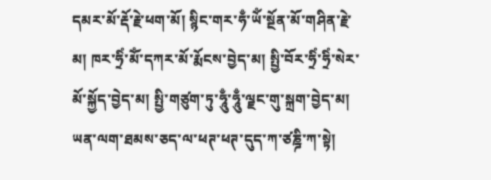དམར་མོ་རྡོ་རྗེ་ཕག་མོ། སྙིང་གར་ཧྃ་ཡོཾ་སྔོན་མོ་གཤིན་རྗེ་མ། ཁར་ཧྲིཾ་མོཾ་དཀར་མོ་རྨོངས་བྱེད་མ། སྤྱི་བོར་ཧྲིཾ་ཧྲིཾ་སེར་མོ་སྐྱོད་བྱེད་མ། སྤྱི་གཙུག་ཏུ་ཧཱུྃ་ཧཱུྃ་ལྗང་གུ་སྐྲག་བྱེད་མ། ཡན་ལག་ཐམས་ཅད་ལ་ཕཊ་ཕཊ་དུད་ཀ་ཙཎྜི་ཀ་སྟེ།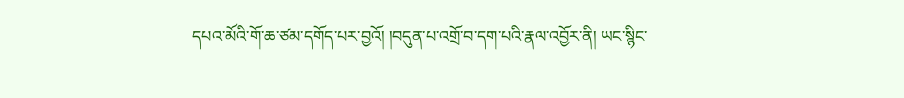དཔའ་མོའི་གོ་ཆ་ཙམ་དགོད་པར་བྱའོ། །བདུན་པ་འགྲོ་བ་དག་པའི་རྣལ་འབྱོར་ནི། ཡང་སྙིང་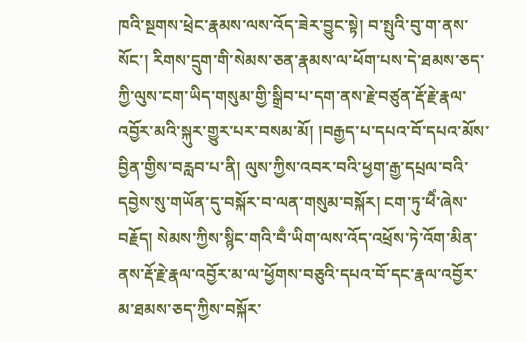ཁའི་སྔགས་ཕྲེང་རྣམས་ལས་འོད་ཟེར་བྱུང་སྟེ། བ་སྤུའི་བུ་ག་ནས་སོང་། རིགས་དྲུག་གི་སེམས་ཅན་རྣམས་ལ་ཕོག་པས་དེ་ཐམས་ཅད་ཀྱི་ལུས་ངག་ཡིད་གསུམ་གྱི་སྒྲིབ་པ་དག་ནས་རྗེ་བཙུན་རྡོ་རྗེ་རྣལ་འབྱོར་མའི་སྐུར་གྱུར་པར་བསམ་མོ། །བརྒྱད་པ་དཔའ་བོ་དཔའ་མོས་བྱིན་གྱིས་བརླབ་པ་ནི། ལུས་ཀྱིས་འབར་བའི་ཕྱག་རྒྱ་དཔྲལ་བའི་དབྱེས་སུ་གཡོན་དུ་བསྐོར་བ་ལན་གསུམ་བསྐོར། ངག་ཏུ་ཕཻཾ་ཞེས་བརྗོད། སེམས་ཀྱིས་སྙིང་གའི་བྃ་ཡིག་ལས་འོད་འཕྲོས་ཏེ་འོག་མིན་ནས་རྡོ་རྗེ་རྣལ་འབྱོར་མ་ལ་ཕྱོགས་བཅུའི་དཔའ་བོ་དང་རྣལ་འབྱོར་མ་ཐམས་ཅད་ཀྱིས་བསྐོར་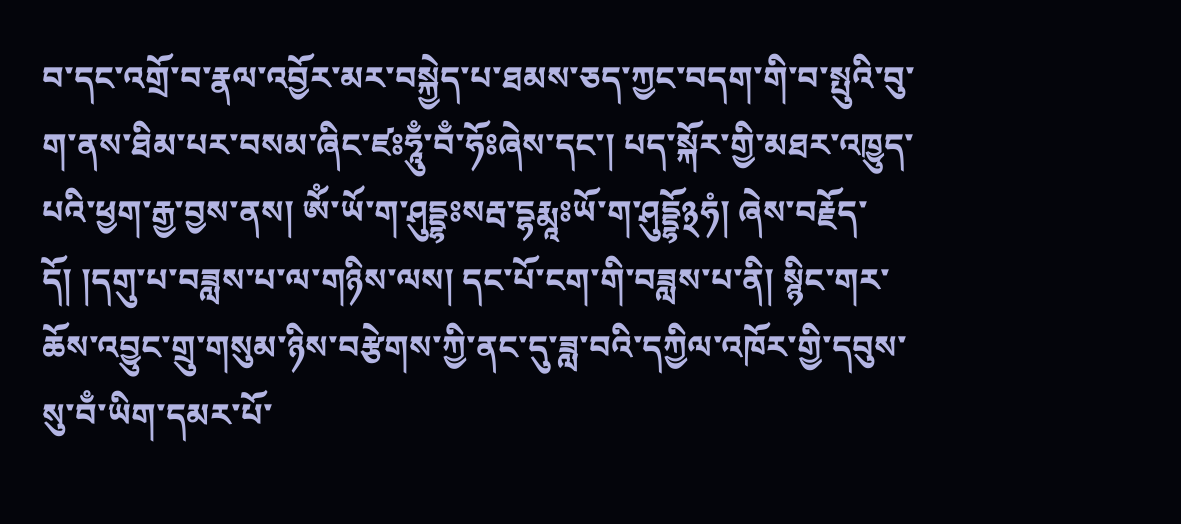བ་དང་འགྲོ་བ་རྣལ་འབྱོར་མར་བསྐྱེད་པ་ཐམས་ཅད་ཀྱང་བདག་གི་བ་སྤུའི་བུ་ག་ནས་ཐིམ་པར་བསམ་ཞིང་ཛཿཧཱུྃ་བྃ་ཧོཿཞེས་དང་། པད་སྐོར་གྱི་མཐར་འཁྱུད་པའི་ཕྱག་རྒྱ་བྱས་ནས། ཨོཾ་ཡོ་ག་ཤུདྡྷཿསརྦ་དྷརྨཱཿཡོ་ག་ཤུདྡྷོ྅ཧཾ། ཞེས་བརྗོད་དོ། །དགུ་པ་བཟླས་པ་ལ་གཉིས་ལས། དང་པོ་ངག་གི་བཟླས་པ་ནི། སྙིང་གར་ཆོས་འབྱུང་གྲུ་གསུམ་ཉིས་བརྩེགས་ཀྱི་ནང་དུ་ཟླ་བའི་དཀྱིལ་འཁོར་གྱི་དབུས་སུ་བྃ་ཡིག་དམར་པོ་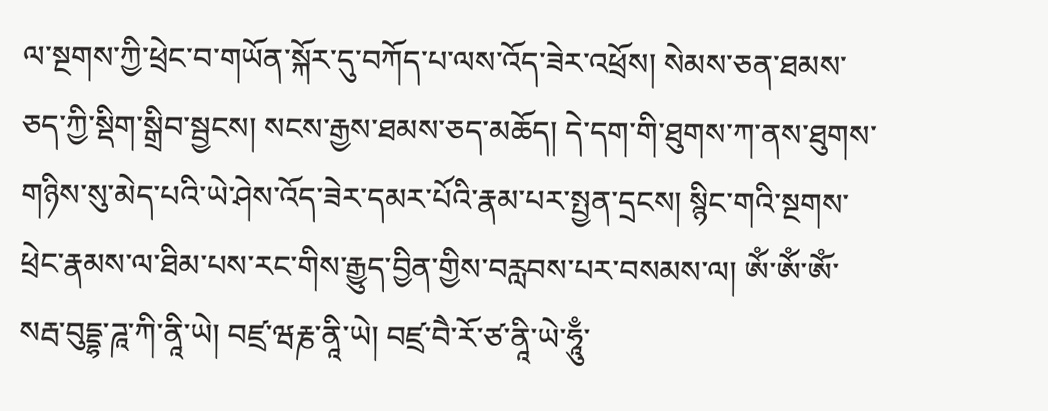ལ་སྔགས་ཀྱི་ཕྲེང་བ་གཡོན་སྐོར་དུ་བཀོད་པ་ལས་འོད་ཟེར་འཕྲོས། སེམས་ཅན་ཐམས་ཅད་ཀྱི་སྡིག་སྒྲིབ་སྦྱངས། སངས་རྒྱས་ཐམས་ཅད་མཆོད། དེ་དག་གི་ཐུགས་ཀ་ནས་ཐུགས་གཉིས་སུ་མེད་པའི་ཡེ་ཤེས་འོད་ཟེར་དམར་པོའི་རྣམ་པར་སྤྱན་དྲངས། སྙིང་གའི་སྔགས་ཕྲེང་རྣམས་ལ་ཐིམ་པས་རང་གིས་རྒྱུད་བྱིན་གྱིས་བརླབས་པར་བསམས་ལ། ཨོཾ་ཨོཾ་ཨོཾ་སརྦ་བུདྡྷ་ཌཱ་ཀི་ནཱི་ཡེ། བཛྲ་ཝརྞ་ནཱི་ཡེ། བཛྲ་བཻ་རོ་ཙ་ནཱི་ཡེ་ཧཱུྃ་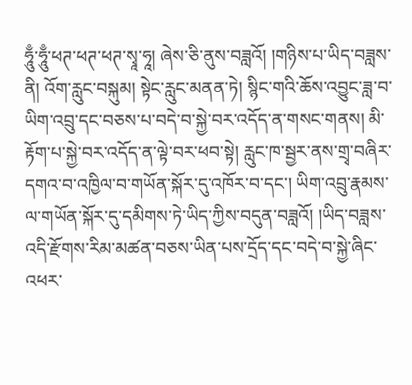ཧཱུྃ་ཧཱུྃ་ཕཊ་ཕཊ་ཕཊ་སྭཱ་ཧཱ། ཞེས་ཅི་ནུས་བཟླའོ། །གཉིས་པ་ཡིད་བཟླས་ནི། འོག་རླུང་བསྐུམ། སྟེང་རླུང་མནན་ཏེ། སྙིང་གའི་ཆོས་འབྱུང་ཟླ་བ་ཡིག་འབྲུ་དང་བཅས་པ་བདེ་བ་སྐྱེ་བར་འདོད་ན་གསང་གནས། མི་རྟོག་པ་སྐྱེ་བར་འདོད་ན་ལྟེ་བར་ཕབ་སྟེ། རླུང་ཁ་སྦྱར་ནས་གྲྭ་བཞིར་དགའ་བ་འཁྱིལ་བ་གཡོན་སྐོར་དུ་འཁོར་བ་དང་། ཡིག་འབྲུ་རྣམས་ལ་གཡོན་སྐོར་དུ་དམིགས་ཏེ་ཡིད་ཀྱིས་བདུན་བཟླའོ། །ཡིད་བཟླས་འདི་རྫོགས་རིམ་མཚན་བཅས་ཡིན་པས་དྲོད་དང་བདེ་བ་སྐྱེ་ཞིང་འཕར་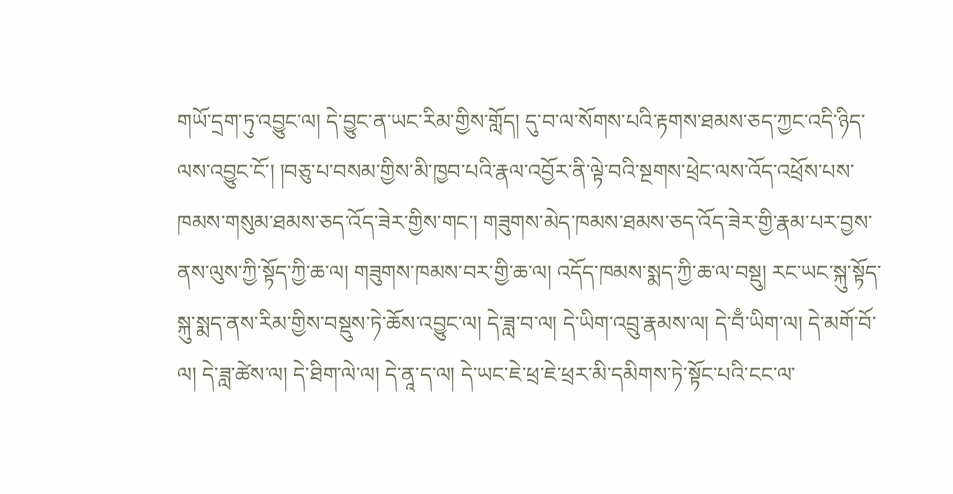གཡོ་དྲག་ཏུ་འབྱུང་ལ། དེ་བྱུང་ན་ཡང་རིམ་གྱིས་གློད། དུ་བ་ལ་སོགས་པའི་རྟགས་ཐམས་ཅད་ཀྱང་འདི་ཉིད་ལས་འབྱུང་ངོ་། །བཅུ་པ་བསམ་གྱིས་མི་ཁྱབ་པའི་རྣལ་འབྱོར་ནི་ལྟེ་བའི་སྔགས་ཕྲེང་ལས་འོད་འཕྲོས་པས་ཁམས་གསུམ་ཐམས་ཅད་འོད་ཟེར་གྱིས་གང་། གཟུགས་མེད་ཁམས་ཐམས་ཅད་འོད་ཟེར་གྱི་རྣམ་པར་བྱས་ནས་ལུས་ཀྱི་སྟོད་ཀྱི་ཆ་ལ། གཟུགས་ཁམས་བར་གྱི་ཆ་ལ། འདོད་ཁམས་སྨད་ཀྱི་ཆ་ལ་བསྡུ། རང་ཡང་སྐུ་སྟོད་སྐུ་སྨད་ནས་རིམ་གྱིས་བསྡུས་ཏེ་ཆོས་འབྱུང་ལ། དེ་ཟླ་བ་ལ། དེ་ཡིག་འབྲུ་རྣམས་ལ། དེ་བྃ་ཡིག་ལ། དེ་མགོ་བོ་ལ། དེ་ཟླ་ཚེས་ལ། དེ་ཐིག་ལེ་ལ། དེ་ནཱ་ད་ལ། དེ་ཡང་ཇེ་ཕྲ་ཇེ་ཕྲར་མི་དམིགས་ཏེ་སྟོང་པའི་ངང་ལ་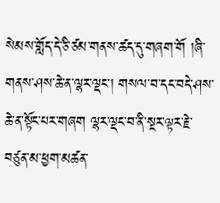སེམས་གློད་དེ་ཅི་ཙམ་གནས་ཚད་དུ་གཞག་གོ །ཞི་གནས་ཤས་ཆེ་ན་ལྷར་ལྡང་། གསལ་བ་དང་བདེ་ཤས་ཆེ་ན་སྟོང་པར་གཞག ལྷར་ལྡང་བ་ནི་སྔར་ལྟར་རྗེ་བཙུན་མ་ཕྱག་མཚན་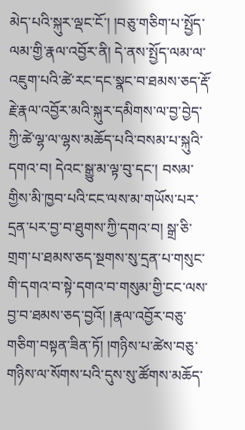མེད་པའི་སྐུར་ལྡང་ངོ་། །བཅུ་གཅིག་པ་སྤྱོད་ལམ་གྱི་རྣལ་འབྱོར་ནི། དེ་ནས་སྤྱོད་ལམ་ལ་འཇུག་པའི་ཚེ་རང་དང་སྣང་བ་ཐམས་ཅད་རྡོ་རྗེ་རྣལ་འབྱོར་མའི་སྐུར་དམིགས་ལ་བྱ་བྱེད་ཀྱི་ཚེ་ལྷ་ལ་ལྷས་མཆོད་པའི་བསམ་པ་སྐུའི་དགའ་བ། དེའང་སྒྱུ་མ་ལྟ་བུ་དང་། བསམ་གྱིས་མི་ཁྱབ་པའི་ངང་ལས་མ་གཡོས་པར་དྲན་པར་བྱ་བ་ཐུགས་ཀྱི་དགའ་བ། སྒྲ་ཅི་གྲག་པ་ཐམས་ཅད་སྔགས་སུ་དྲན་པ་གསུང་གི་དགའ་བ་སྟེ་དགའ་བ་གསུམ་གྱི་ངང་ལས་བྱ་བ་ཐམས་ཅད་བྱའོ། །རྣལ་འབྱོར་བཅུ་གཅིག་བསྟན་ཟིན་ཏོ། །གཉིས་པ་ཚེས་བཅུ་གཉིས་ལ་སོགས་པའི་དུས་སུ་ཚོགས་མཆོད་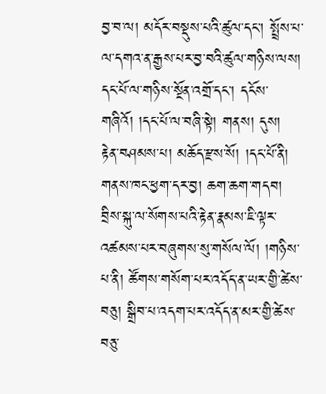བྱ་བ་ལ། མདོར་བསྡུས་པའི་ཚུལ་དང་། སྤྲོས་པ་ལ་དགའ་ན་རྒྱས་པར་བྱ་བའི་ཚུལ་གཉིས་ལས། དང་པོ་ལ་གཉིས་སྔོན་འགྲོ་དང་། དངོས་གཞིའོ། །དང་པོ་ལ་བཞི་སྟེ། གནས། དུས། རྟེན་བཤམས་པ། མཆོད་རྫས་སོ། །དང་པོ་ནི། གནས་ཁང་ཕྱག་དར་བྱ། ཆག་ཆག་གདབ། བྲིས་སྐུ་ལ་སོགས་པའི་རྟེན་རྣམས་ཇི་ལྟར་འཚམས་པར་བཞུགས་སུ་གསོལ་ལོ། །གཉིས་པ་ནི། ཚོགས་གསོག་པར་འདོད་ན་ཡར་གྱི་ཚེས་བཅུ། སྒྲིབ་པ་འདག་པར་འདོད་ན་མར་གྱི་ཚེས་བཅུ་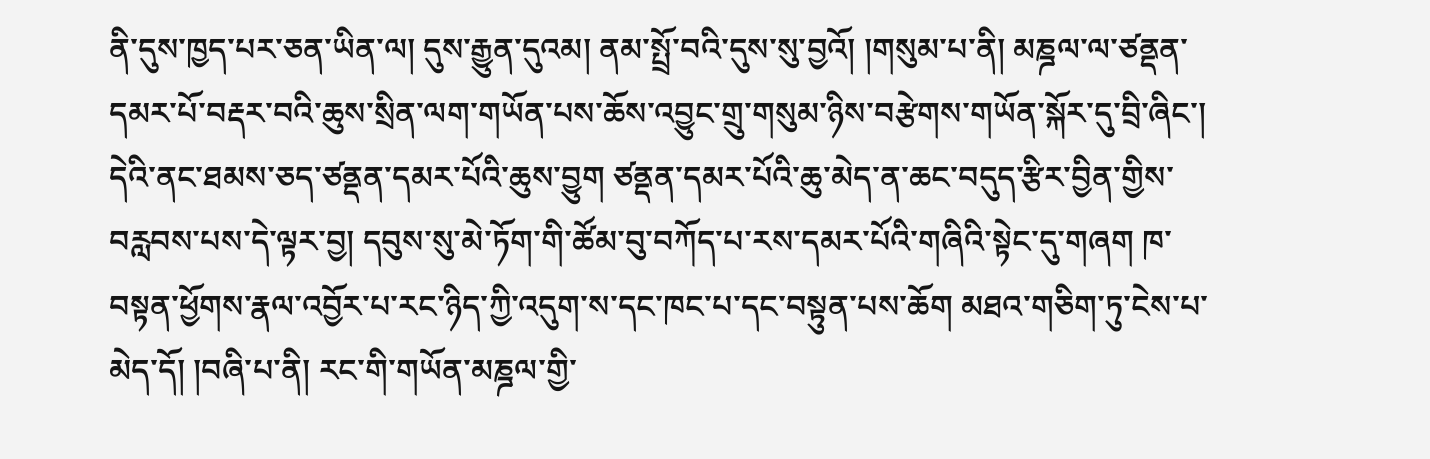ནི་དུས་ཁྱད་པར་ཅན་ཡིན་ལ། དུས་རྒྱུན་དུའམ། ནམ་སྤྲོ་བའི་དུས་སུ་བྱའོ། །གསུམ་པ་ནི། མཎྜལ་ལ་ཙནྡན་དམར་པོ་བརྡར་བའི་ཆུས་སྲིན་ལག་གཡོན་པས་ཆོས་འབྱུང་གྲུ་གསུམ་ཉིས་བརྩེགས་གཡོན་སྐོར་དུ་བྲི་ཞིང་། དེའི་ནང་ཐམས་ཅད་ཙནྡན་དམར་པོའི་ཆུས་བྱུག ཙནྡན་དམར་པོའི་ཆུ་མེད་ན་ཆང་བདུད་རྩིར་བྱིན་གྱིས་བརླབས་པས་དེ་ལྟར་བྱ། དབུས་སུ་མེ་ཏོག་གི་ཚོམ་བུ་བཀོད་པ་རས་དམར་པོའི་གཞིའི་སྟེང་དུ་གཞག ཁ་བསྟན་ཕྱོགས་རྣལ་འབྱོར་པ་རང་ཉིད་ཀྱི་འདུག་ས་དང་ཁང་པ་དང་བསྟུན་པས་ཆོག མཐའ་གཅིག་ཏུ་ངེས་པ་མེད་དོ། །བཞི་པ་ནི། རང་གི་གཡོན་མཎྜལ་གྱི་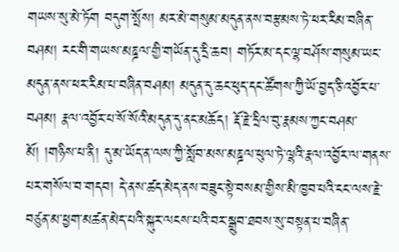གཡས་སུ་མེ་ཏོག བདུག་སྤོས། མར་མེ་གསུམ་མདུན་ནས་བརྩམས་ཏེ་ཕར་རིམ་བཞིན་བཤམ། རང་གི་གཡས་མཎྜལ་གྱི་གཡོན་དུ་དྲི་ཆབ། གཏོར་མ་དང་ལྷ་བཤོས་གསུམ་ཡང་མདུན་ནས་ཕར་རིམ་པ་བཞིན་བཤམ། མདུན་དུ་ཆང་ཕུད་དང་ཚོགས་ཀྱི་ཡོ་བྱད་ཅི་འབྱོར་པ་བཤམ། རྣལ་འབྱོར་པ་སོ་སོའི་མདུན་དུ་ནང་མཆོད། རྡོ་རྗེ་དྲིལ་བུ་རྣམས་ཀྱང་བཤམ་མོ། །གཉིས་པ་ནི། དུ་མ་ཡོད་ན་ལས་ཀྱི་སློབ་མས་མཎྜལ་ཕུལ་ཏེ་ལྷའི་རྣལ་འབྱོར་ལ་གནས་པར་གསོལ་བ་གདབ། དེ་ནས་ཚད་མེད་ནས་བཟུང་སྟེ་བསམ་གྱིས་མི་ཁྱབ་པའི་ངང་ལས་རྗེ་བཙུན་མ་ཕྱག་མཚན་མེད་པའི་སྐུར་ལངས་པའི་བར་སྒྲུབ་ཐབས་སུ་བསྟན་པ་བཞིན་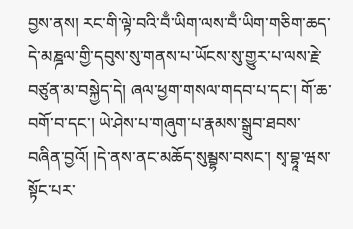བྱས་ནས། རང་གི་ལྟེ་བའི་བྃ་ཡིག་ལས་བྃ་ཡིག་གཅིག་ཆད་དེ་མཎྜལ་གྱི་དབུས་སུ་གནས་པ་ཡོངས་སུ་གྱུར་པ་ལས་རྗེ་བཙུན་མ་བསྐྱེད་དེ། ཞལ་ཕྱག་གསལ་གདབ་པ་དང་། གོ་ཆ་བགོ་བ་དང་། ཡེ་ཤེས་པ་གཞུག་པ་རྣམས་སྒྲུབ་ཐབས་བཞིན་བྱའོ། །དེ་ནས་ནང་མཆོད་སུམྦྷས་བསང་། སྭ་བྷཱ་ཝས་སྟོང་པར་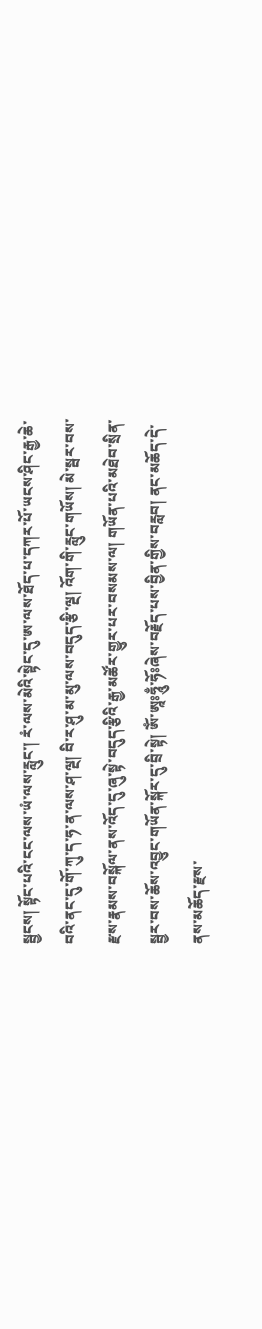སྦྱངས། སྟོང་པའི་ངང་ལས་ཡཾ་ལས་རླུང་། རཾ་ལས་མེའི་སྟེང་དུ་ཨ་ལས་ཐོད་པ་དཀར་པོ་ཡངས་ཤིང་རྒྱ་ཆེ་བའི་ནང་དུ་གོ་ཀུ་ད་ཧ་ན་ལས་ཤ་ལྔ། བི་ར་ཤུ་མ་མུ་ལས་བདུད་རྩི་ལྔ། འོག་གི་རླུང་གཡོས། མེ་སྦར་བས་རྫས་རྣམས་བསྐོལ་ནས་འོད་དུ་ཞུ་སྟེ་བདུད་རྩིའི་རྒྱ་མཚོར་གྱུར་པར་བསམས་ལ། གཡོན་པའི་མཐེབ་སྲིན་སྦྱར་བས་ཆོས་འབྱུང་གཡོན་སྐོར་དུ་བྲི་སྟེ། ཨོཾ་ཨཱཿཧཱུྃ་ཧོཿཞེས་བརྗོད་པས་བྱིན་གྱིས་བརླབ། ནང་མཆོད་དེ་ནས་མཆོད་རྫས་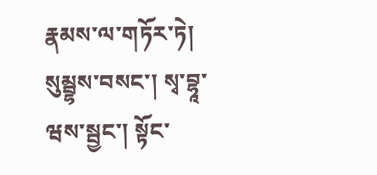རྣམས་ལ་གཏོར་ཏེ། སུམྦྷས་བསང་། སྭ་བྷཱ་ཝས་སྦྱང་། སྟོང་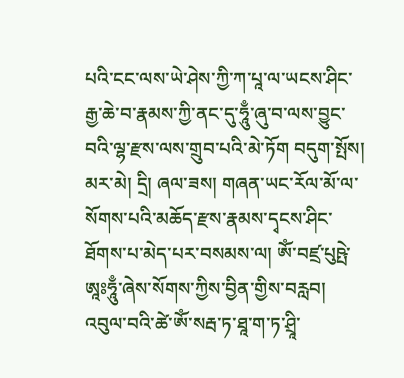པའི་ངང་ལས་ཡེ་ཤེས་ཀྱི་ཀ་པཱ་ལ་ཡངས་ཤིང་རྒྱ་ཆེ་བ་རྣམས་ཀྱི་ནང་དུ་ཧཱུྃ་ཞུ་བ་ལས་བྱུང་བའི་ལྷ་རྫས་ལས་གྲུབ་པའི་མེ་ཏོག བདུག་སྤོས། མར་མེ། དྲི། ཞལ་ཟས། གཞན་ཡང་རོལ་མོ་ལ་སོགས་པའི་མཆོད་རྫས་རྣམས་དྭངས་ཤིང་ཐོགས་པ་མེད་པར་བསམས་ལ། ཨོཾ་བཛྲ་པུཥྤེ་ཨཱཿཧཱུྃ་ཞེས་སོགས་ཀྱིས་བྱིན་གྱིས་བརླབ། འབུལ་བའི་ཚེ་ཨོཾ་སརྦ་ཏ་ཐཱ་ག་ཏ་ཤྲཱི་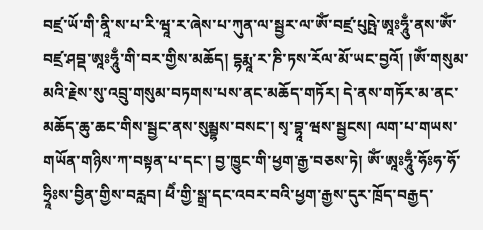བཛྲ་ཡོ་གི་ནཱི་ས་པ་རི་ཝཱ་ར་ཞེས་པ་ཀུན་ལ་སྦྱར་ལ་ཨོཾ་བཛྲ་པུཥྤེ་ཨཱཿཧཱུྃ་ནས་ཨོཾ་བཛྲ་ཤབྡ་ཨཱཿཧཱུྃ་གི་བར་གྱིས་མཆོད། དྷརྨཱ་ར་ཎི་ཏས་རོལ་མོ་ཡང་བྱའོ། །ཨོཾ་གསུམ་མའི་རྗེས་སུ་འབྲུ་གསུམ་བཏགས་པས་ནང་མཆོད་གཏོར། དེ་ནས་གཏོར་མ་ནང་མཆོད་ཆུ་ཆང་གིས་སྦྱང་ནས་སུམྦྷས་བསང་། སྭ་བྷཱ་ཝས་སྦྱངས། ལག་པ་གཡས་གཡོན་གཉིས་ཀ་བསྟན་པ་དང་། བྱ་ཁྱུང་གི་ཕྱག་རྒྱ་བཅས་ཏེ། ཨོཾ་ཨཱཿཧཱུྃ་ཧོཿཧ་ཧོ་ཧྲཱིཿས་བྱིན་གྱིས་བརླབ། ཕཻཾ་གྱི་སྒྲ་དང་འབར་བའི་ཕྱག་རྒྱས་དུར་ཁྲོད་བརྒྱད་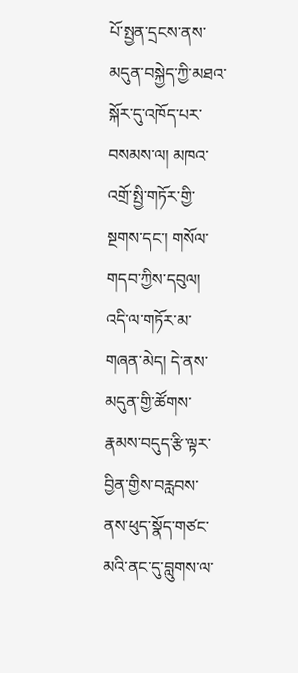པོ་སྤྱན་དྲངས་ནས་མདུན་བསྐྱེད་ཀྱི་མཐའ་སྐོར་དུ་འཁོད་པར་བསམས་ལ། མཁའ་འགྲོ་སྤྱི་གཏོར་གྱི་སྔགས་དང་། གསོལ་གདབ་ཀྱིས་དབུལ། འདི་ལ་གཏོར་མ་གཞན་མེད། དེ་ནས་མདུན་གྱི་ཚོགས་རྣམས་བདུད་རྩི་ལྟར་བྱིན་གྱིས་བརླབས་ནས་ཕུད་སྣོད་གཙང་མའི་ནང་དུ་བླུགས་ལ་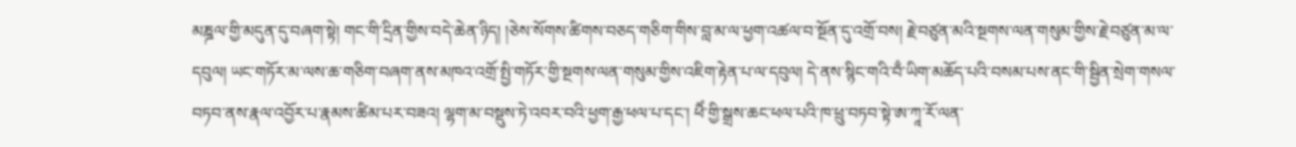མཎྜལ་གྱི་མདུན་དུ་བཞག་སྟེ། གང་གི་དྲིན་གྱིས་བདེ་ཆེན་ཉིད། །ཅེས་སོགས་ཚིགས་བཅད་གཅིག་གིས་བླ་མ་ལ་ཕྱག་འཚལ་བ་སྔོན་དུ་འགྲོ་བས། རྗེ་བཙུན་མའི་སྔགས་ལན་གསུམ་གྱིས་རྗེ་བཙུན་མ་ལ་དབུལ། ཡང་གཏོར་མ་ལས་ཆ་གཅིག་བཞག་ནས་མཁའ་འགྲོ་སྤྱི་གཏོར་གྱི་སྔགས་ལན་གསུམ་གྱིས་འཇིག་རྟེན་པ་ལ་དབུལ། དེ་ནས་སྙིང་གའི་བྃ་ཡིག་མཆོད་པའི་བསམ་པས་ནང་གི་སྦྱིན་སྲེག་གསལ་བཏབ་ནས་རྣལ་འབྱོར་པ་རྣམས་ཚིམ་པར་བཟའ། ལྷག་མ་བསྡུས་ཏེ་འབར་བའི་ཕྱག་རྒྱ་ཕལ་པ་དང་། ཕཻཾ་གྱི་སྒྲས་ཆང་ཕལ་པའི་ཁ་ཕྲུ་བཏབ་སྟེ་ཨ་ཀཱ་རོ་ལན་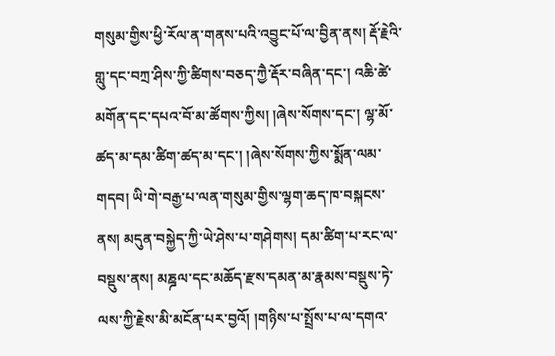གསུམ་གྱིས་ཕྱི་རོལ་ན་གནས་པའི་འབྱུང་པོ་ལ་བྱིན་ནས། རྡོ་རྗེའི་གླུ་དང་བཀྲ་ཤིས་ཀྱི་ཚིགས་བཅད་ཀྱཻ་རྡོར་བཞིན་དང་། འཆི་ཚེ་མགོན་དང་དཔའ་བོ་མ་ཚོགས་ཀྱིས། །ཞེས་སོགས་དང་། ལྷ་མོ་ཚད་མ་དམ་ཚིག་ཚད་མ་དང་། །ཞེས་སོགས་ཀྱིས་སྨོན་ལམ་གདབ། ཡི་གེ་བརྒྱ་པ་ལན་གསུམ་གྱིས་ལྷག་ཆད་ཁ་བསྐངས་ནས། མདུན་བསྐྱེད་ཀྱི་ཡེ་ཤེས་པ་གཤེགས། དམ་ཚིག་པ་རང་ལ་བསྡུས་ནས། མཎྜལ་དང་མཆོད་རྫས་དམན་མ་རྣམས་བསྡུས་ཏེ་ལས་ཀྱི་རྗེས་མི་མངོན་པར་བྱའོ། །གཉིས་པ་སྤྲོས་པ་ལ་དགའ་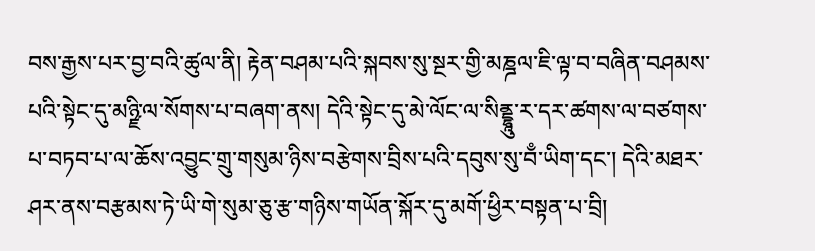བས་རྒྱས་པར་བྱ་བའི་ཚུལ་ནི། རྟེན་བཤམ་པའི་སྐབས་སུ་སྔར་གྱི་མཎྜལ་ཇི་ལྟ་བ་བཞིན་བཤམས་པའི་སྟེང་དུ་མཉྫི་ལ་སོགས་པ་བཞག་ནས། དེའི་སྟེང་དུ་མེ་ལོང་ལ་སིནྡྷཱུ་ར་དར་ཚགས་ལ་བཙགས་པ་བཏབ་པ་ལ་ཆོས་འབྱུང་གྲུ་གསུམ་ཉིས་བརྩེགས་བྲིས་པའི་དབུས་སུ་བྃ་ཡིག་དང་། དེའི་མཐར་ཤར་ནས་བརྩམས་ཏེ་ཡི་གེ་སུམ་ཅུ་རྩ་གཉིས་གཡོན་སྐོར་དུ་མགོ་ཕྱིར་བསྟན་པ་བྲི།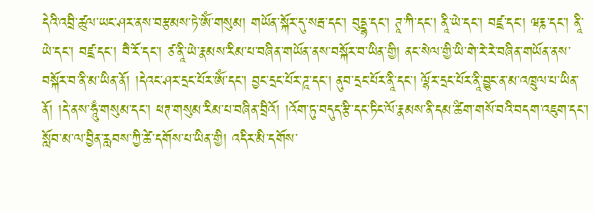དེའི་འབྲི་ཚུལ་ཡང་ཤར་ནས་བརྩམས་ཏེ་ཨོཾ་གསུམ། གཡོན་སྐོར་དུ་སརྦ་དང་། བུདྡྷ་དང་། ཊཱ་ཀི་དང་། ནཱི་ཡེ་དང་། བཛྲ་དང་། ཝརྞ་དང་། ནཱི་ཡེ་དང་། བཛྲ་དང་། བཻ་རོ་དང་། ཙ་ནཱི་ཡེ་རྣམས་རིམ་པ་བཞིན་གཡོན་ནས་བསྐོར་བ་ཡིན་གྱི། ནང་སེལ་གྱི་ཡི་གེ་རེ་རེ་བཞིན་གཡོན་ནས་བསྐོར་བ་ནི་མ་ཡིན་ནོ། །དེའང་ཤར་དྲང་པོར་ཨོཾ་དང་། བྱང་དྲང་པོར་ཌཱ་དང་། ནུབ་དྲང་པོར་ནཱི་དང་། ལྷོར་དྲང་པོར་ནཱི་བྱུང་ན་མ་འཁྲུལ་པ་ཡིན་ནོ། །དེ་ནས་ཧཱུྃ་གསུམ་དང་། ཕཊ་གསུམ་རིམ་པ་བཞིན་བྲིའོ། །འོག་ཏུ་བདུད་རྩི་དང་ཏིང་ལོ་རྣམས་ནི་དམ་ཚིག་གསོ་བའི་བདག་འཇུག་དང་། སློབ་མ་ལ་བྱིན་རླབས་ཀྱི་ཚེ་དགོས་པ་ཡིན་གྱི། འདིར་མི་དགོས་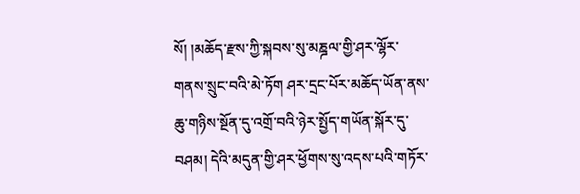སོ། །མཆོད་རྫས་ཀྱི་སྐབས་སུ་མཎྜལ་གྱི་ཤར་ལྷོར་གནས་སྲུང་བའི་མེ་ཏོག ཤར་དྲང་པོར་མཆོད་ཡོན་ནས་ཆུ་གཉིས་སྔོན་དུ་འགྲོ་བའི་ཉེར་སྤྱོད་གཡོན་སྐོར་དུ་བཤམ། དེའི་མདུན་གྱི་ཤར་ཕྱོགས་སུ་འདས་པའི་གཏོར་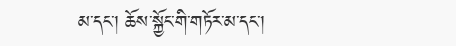མ་དང་། ཆོས་སྐྱོང་གི་གཏོར་མ་དང་།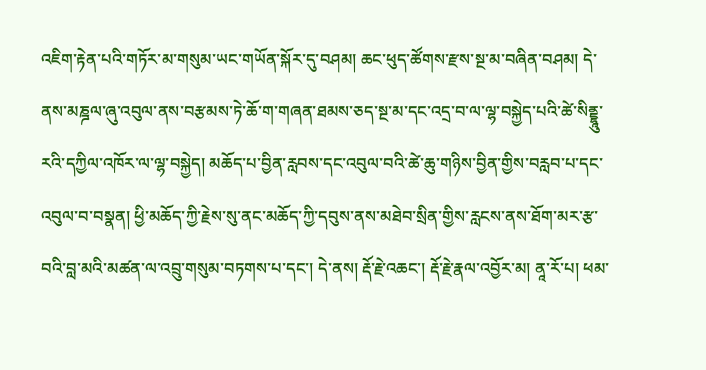འཇིག་རྟེན་པའི་གཏོར་མ་གསུམ་ཡང་གཡོན་སྐོར་དུ་བཤམ། ཆང་ཕུད་ཚོགས་རྫས་སྔ་མ་བཞིན་བཤམ། དེ་ནས་མཎྜལ་ཞུ་འབུལ་ནས་བརྩམས་ཏེ་ཆོ་ག་གཞན་ཐམས་ཅད་སྔ་མ་དང་འདྲ་བ་ལ་ལྷ་བསྐྱེད་པའི་ཚེ་སིནྡྷཱུ་རའི་དཀྱིལ་འཁོར་ལ་ལྷ་བསྐྱེད། མཆོད་པ་བྱིན་རླབས་དང་འབུལ་བའི་ཚེ་ཆུ་གཉིས་བྱིན་གྱིས་བརླབ་པ་དང་འབུལ་བ་བསྣན། ཕྱི་མཆོད་ཀྱི་རྗེས་སུ་ནང་མཆོད་ཀྱི་དབུས་ནས་མཐེབ་སྲིན་གྱིས་རླངས་ནས་ཐོག་མར་རྩ་བའི་བླ་མའི་མཚན་ལ་འབྲུ་གསུམ་བཏགས་པ་དང་། དེ་ནས། རྡོ་རྗེ་འཆང་། རྡོ་རྗེ་རྣལ་འབྱོར་མ། ནཱ་རོ་པ། ཕམ་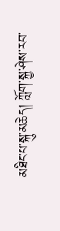མཐིང་པ་སྐུ་མཆེད། ཀློག་སྐྱ་ཤེས་རབ་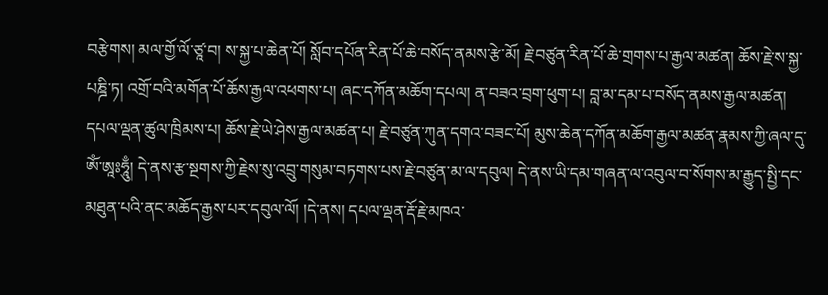བརྩེགས། མལ་གྱོ་ལོ་ཙཱ་བ། ས་སྐྱ་པ་ཆེན་པོ། སློབ་དཔོན་རིན་པོ་ཆེ་བསོད་ནམས་རྩེ་མོ། རྗེ་བཙུན་རིན་པོ་ཆེ་གྲགས་པ་རྒྱལ་མཚན། ཆོས་རྗེ་ས་སྐྱ་པཎྜི་ཏ། འགྲོ་བའི་མགོན་པོ་ཆོས་རྒྱལ་འཕགས་པ། ཞང་དཀོན་མཆོག་དཔལ། ན་བཟའ་བྲག་ཕུག་པ། བླ་མ་དམ་པ་བསོད་ནམས་རྒྱལ་མཚན། དཔལ་ལྡན་ཚུལ་ཁྲིམས་པ། ཆོས་རྗེ་ཡེ་ཤེས་རྒྱལ་མཚན་པ། རྗེ་བཙུན་ཀུན་དགའ་བཟང་པོ། མུས་ཆེན་དཀོན་མཆོག་རྒྱལ་མཚན་རྣམས་ཀྱི་ཞལ་དུ་ཨོཾ་ཨཱཿཧཱུྃ། དེ་ནས་རྩ་སྔགས་ཀྱི་རྗེས་སུ་འབྲུ་གསུམ་བཏགས་པས་རྗེ་བཙུན་མ་ལ་དབུལ། དེ་ནས་ཡི་དམ་གཞན་ལ་འབུལ་བ་སོགས་མ་རྒྱུད་སྤྱི་དང་མཐུན་པའི་ནང་མཆོད་རྒྱས་པར་དབུལ་ལོ། །དེ་ནས། དཔལ་ལྡན་རྡོ་རྗེ་མཁའ་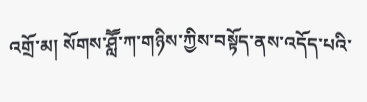འགྲོ་མ། སོགས་ཤླཽ་ཀ་གཉིས་ཀྱིས་བསྟོད་ནས་འདོད་པའི་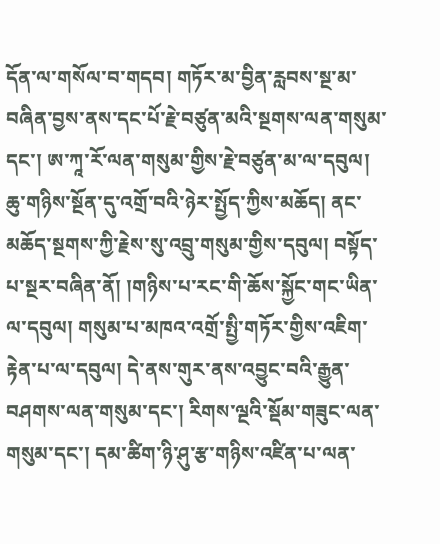དོན་ལ་གསོལ་བ་གདབ། གཏོར་མ་བྱིན་རླབས་སྔ་མ་བཞིན་བྱས་ནས་དང་པོ་རྗེ་བཙུན་མའི་སྔགས་ལན་གསུམ་དང་། ཨ་ཀཱ་རོ་ལན་གསུམ་གྱིས་རྗེ་བཙུན་མ་ལ་དབུལ། ཆུ་གཉིས་སྔོན་དུ་འགྲོ་བའི་ཉེར་སྤྱོད་ཀྱིས་མཆོད། ནང་མཆོད་སྔགས་ཀྱི་རྗེས་སུ་འབྲུ་གསུམ་གྱིས་དབུལ། བསྟོད་པ་སྔར་བཞིན་ནོ། །གཉིས་པ་རང་གི་ཆོས་སྐྱོང་གང་ཡིན་ལ་དབུལ། གསུམ་པ་མཁའ་འགྲོ་སྤྱི་གཏོར་གྱིས་འཇིག་རྟེན་པ་ལ་དབུལ། དེ་ནས་གུར་ནས་འབྱུང་བའི་རྒྱུན་བཤགས་ལན་གསུམ་དང་། རིགས་ལྔའི་སྡོམ་གཟུང་ལན་གསུམ་དང་། དམ་ཚིག་ཉི་ཤུ་རྩ་གཉིས་འཛིན་པ་ལན་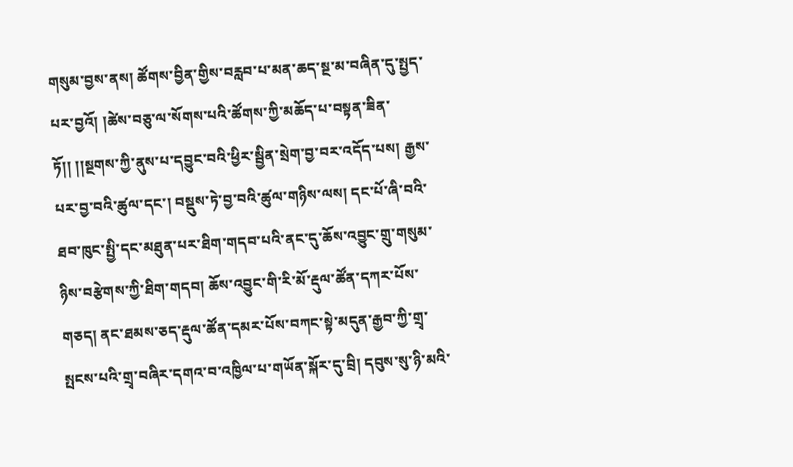གསུམ་བྱས་ནས། ཚོགས་བྱིན་གྱིས་བརླབ་པ་མན་ཆད་སྔ་མ་བཞིན་དུ་སྤྱད་པར་བྱའོ། །ཚེས་བཅུ་ལ་སོགས་པའི་ཚོགས་ཀྱི་མཆོད་པ་བསྟན་ཟིན་ཏོ།། །།སྔགས་ཀྱི་ནུས་པ་དབྱུང་བའི་ཕྱིར་སྦྱིན་སྲེག་བྱ་བར་འདོད་པས། རྒྱས་པར་བྱ་བའི་ཚུལ་དང་། བསྡུས་ཏེ་བྱ་བའི་ཚུལ་གཉིས་ལས། དང་པོ་ཞི་བའི་ཐབ་ཁུང་སྤྱི་དང་མཐུན་པར་ཐིག་གདབ་པའི་ནང་དུ་ཆོས་འབྱུང་གྲུ་གསུམ་ཉིས་བརྩེགས་ཀྱི་ཐིག་གདབ། ཆོས་འབྱུང་གི་རི་མོ་རྡུལ་ཚོན་དཀར་པོས་གཅད། ནང་ཐམས་ཅད་རྡུལ་ཚོན་དམར་པོས་བཀང་སྟེ་མདུན་རྒྱབ་ཀྱི་གྲྭ་སྤངས་པའི་གྲྭ་བཞིར་དགའ་བ་འཁྱིལ་པ་གཡོན་སྐོར་དུ་བྲི། དབུས་སུ་ཉི་མའི་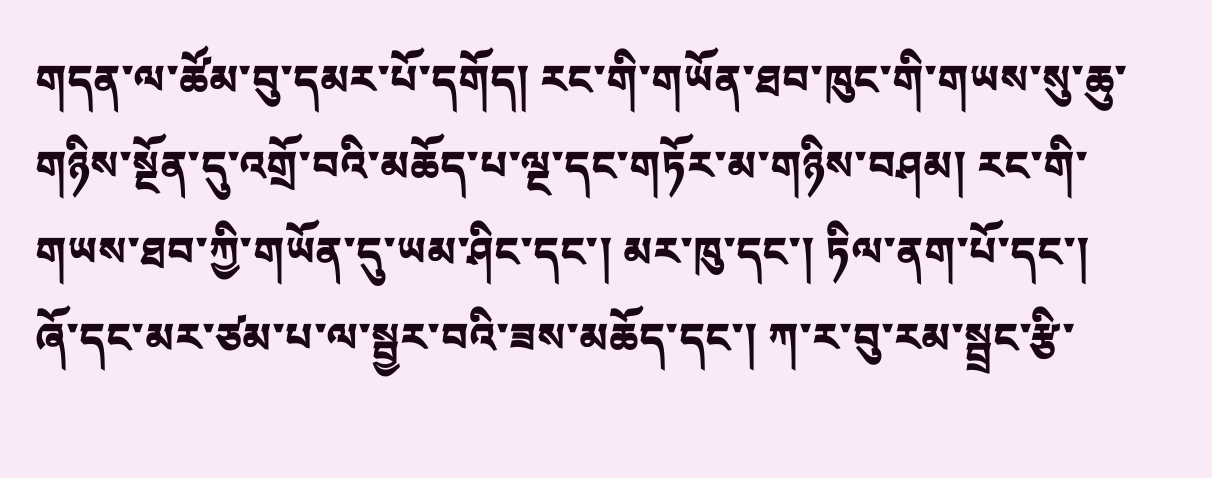གདན་ལ་ཚོམ་བུ་དམར་པོ་དགོད། རང་གི་གཡོན་ཐབ་ཁུང་གི་གཡས་སུ་ཆུ་གཉིས་སྔོན་དུ་འགྲོ་བའི་མཆོད་པ་ལྔ་དང་གཏོར་མ་གཉིས་བཤམ། རང་གི་གཡས་ཐབ་ཀྱི་གཡོན་དུ་ཡམ་ཤིང་དང་། མར་ཁུ་དང་། ཏིལ་ནག་པོ་དང་། ཞོ་དང་མར་ཙམ་པ་ལ་སྦྱར་བའི་ཟས་མཆོད་དང་། ཀ་ར་བུ་རམ་སྦྲང་རྩི་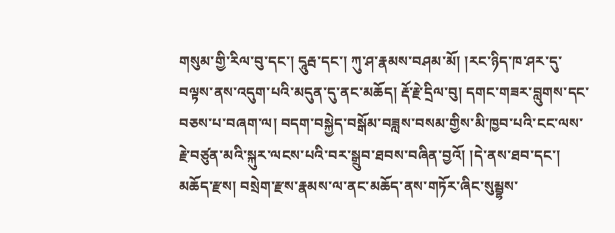གསུམ་གྱི་རིལ་བུ་དང་། དཱུརྦ་དང་། ཀུ་ཤ་རྣམས་བཤམ་མོ། །རང་ཉིད་ཁ་ཤར་དུ་བལྟས་ནས་འདུག་པའི་མདུན་དུ་ནང་མཆོད། རྡོ་རྗེ་དྲིལ་བུ། དགང་གཟར་བླུགས་དང་བཅས་པ་བཞག་ལ། བདག་བསྐྱེད་བསྒོམ་བཟླས་བསམ་གྱིས་མི་ཁྱབ་པའི་ངང་ལས་རྗེ་བཙུན་མའི་སྐུར་ལངས་པའི་བར་སྒྲུབ་ཐབས་བཞིན་བྱའོ། །དེ་ནས་ཐབ་དང་། མཆོད་རྫས། བསྲེག་རྫས་རྣམས་ལ་ནང་མཆོད་ནས་གཏོར་ཞིང་སུམྦྷས་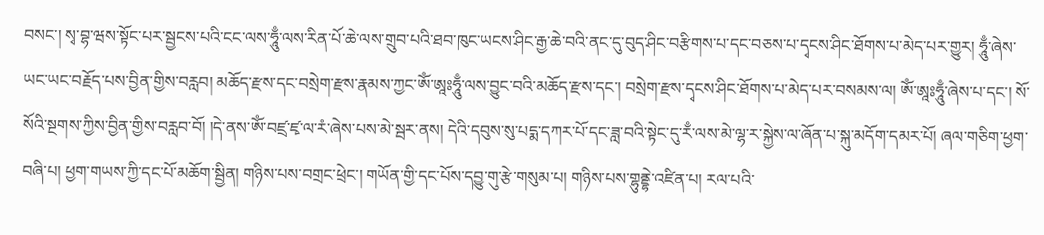བསང་། སྭ་བྷ་ཝས་སྟོང་པར་སྦྱངས་པའི་ངང་ལས་ཧཱུྃ་ལས་རིན་པོ་ཆེ་ལས་གྲུབ་པའི་ཐབ་ཁུང་ཡངས་ཤིང་རྒྱ་ཆེ་བའི་ནང་དུ་བུད་ཤིང་བརྩིགས་པ་དང་བཅས་པ་དྭངས་ཤིང་ཐོགས་པ་མེད་པར་གྱུར། ཧཱུྃ་ཞེས་ཡང་ཡང་བརྗོད་པས་བྱིན་གྱིས་བརླབ། མཆོད་རྫས་དང་བསྲེག་རྫས་རྣམས་ཀྱང་ཨོཾ་ཨཱཿཧཱུྃ་ལས་བྱུང་བའི་མཆོད་རྫས་དང་། བསྲེག་རྫས་དྭངས་ཤིང་ཐོགས་པ་མེད་པར་བསམས་ལ། ཨོཾ་ཨཱཿཧཱུྃ་ཞེས་པ་དང་། སོ་སོའི་སྔགས་ཀྱིས་བྱིན་གྱིས་བརླབ་བོ། །དེ་ནས་ཨོཾ་བཛྲ་ཛྭ་ལ་རཾ་ཞེས་པས་མེ་སྦར་ནས། དེའི་དབུས་སུ་པདྨ་དཀར་པོ་དང་ཟླ་བའི་སྟེང་དུ་རྃ་ལས་མེ་ལྷ་ར་སྐྱེས་ལ་ཞོན་པ་སྐུ་མདོག་དམར་པོ། ཞལ་གཅིག་ཕྱག་བཞི་པ། ཕྱག་གཡས་ཀྱི་དང་པོ་མཆོག་སྦྱིན། གཉིས་པས་བགྲང་ཕྲེང་། གཡོན་གྱི་དང་པོས་དབྱུ་གུ་རྩེ་གསུམ་པ། གཉིས་པས་གྷུནྡྷེ་འཛིན་པ། རལ་པའི་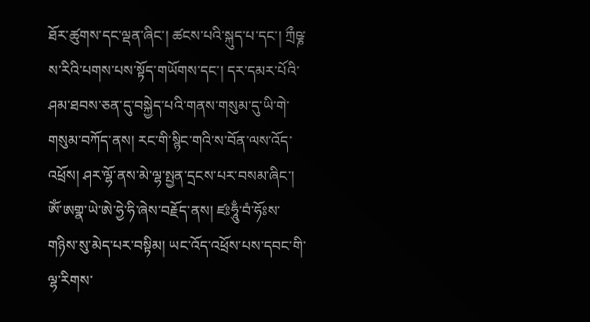ཐོར་ཚུགས་དང་ལྡན་ཞིང་། ཚངས་པའི་སྐུད་པ་དང་། ཀྲྀཥྞ་ས་རིའི་པགས་པས་སྟོད་གཡོགས་དང་། དར་དམར་པོའི་ཤམ་ཐབས་ཅན་དུ་བསྐྱེད་པའི་གནས་གསུམ་དུ་ཡི་གེ་གསུམ་བཀོད་ནས། རང་གི་སྙིང་གའི་ས་བོན་ལས་འོད་འཕྲོས། ཤར་ལྷོ་ནས་མེ་ལྷ་སྤྱན་དྲངས་པར་བསམ་ཞིང་། ཨོཾ་ཨགྣ་ཡེ་ཨེ་ཧྱེ་ཧི་ཞེས་བརྗོད་ནས། ཛཿཧཱུྃ་བཾ་ཧོཿས་གཉིས་སུ་མེད་པར་བསྟིམ། ཡང་འོད་འཕྲོས་པས་དབང་གི་ལྷ་རིགས་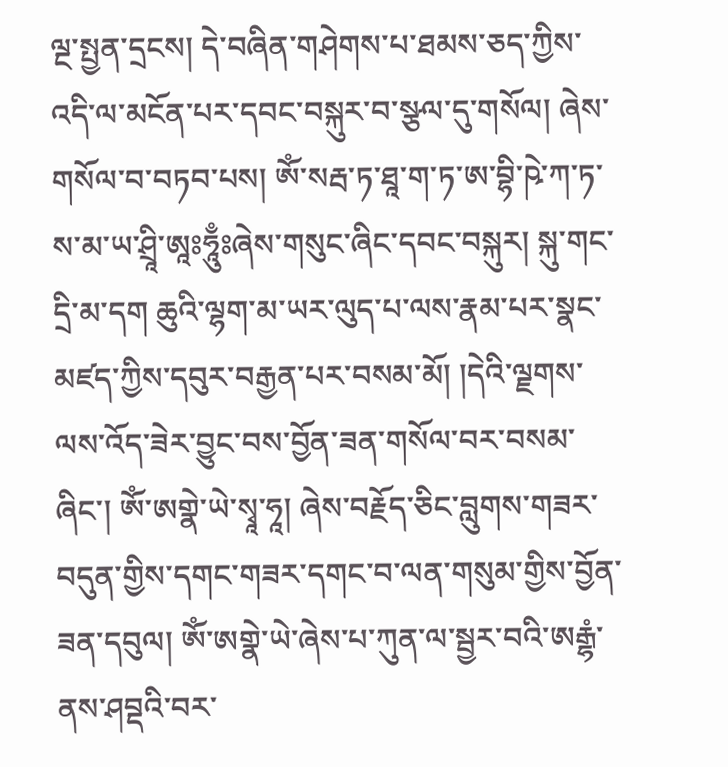ལྔ་སྤྱན་དྲངས། དེ་བཞིན་གཤེགས་པ་ཐམས་ཅད་ཀྱིས་འདི་ལ་མངོན་པར་དབང་བསྐུར་བ་སྩལ་དུ་གསོལ། ཞེས་གསོལ་བ་བཏབ་པས། ཨོཾ་སརྦ་ཏ་ཐཱ་ག་ཏ་ཨ་བྷི་ཥེ་ཀ་ཏ་ས་མ་ཡ་ཤྲཱི་ཨཱཿཧཱུྃཿཞེས་གསུང་ཞིང་དབང་བསྐུར། སྐུ་གང་དྲི་མ་དག ཆུའི་ལྷག་མ་ཡར་ལུད་པ་ལས་རྣམ་པར་སྣང་མཛད་ཀྱིས་དབུར་བརྒྱན་པར་བསམ་མོ། །དེའི་ལྗགས་ལས་འོད་ཟེར་བྱུང་བས་བྱོན་ཟན་གསོལ་བར་བསམ་ཞིང་། ཨོཾ་ཨགྣེ་ཡེ་སྭཱ་ཧཱ། ཞེས་བརྗོད་ཅིང་བླུགས་གཟར་བདུན་གྱིས་དགང་གཟར་དགང་བ་ལན་གསུམ་གྱིས་བྱོན་ཟན་དབུལ། ཨོཾ་ཨགྣེ་ཡེ་ཞེས་པ་ཀུན་ལ་སྦྱར་བའི་ཨརྒྷཾ་ནས་ཤབྡའི་བར་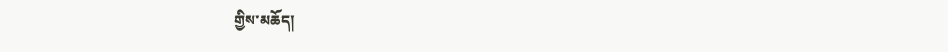གྱིས་མཆོད།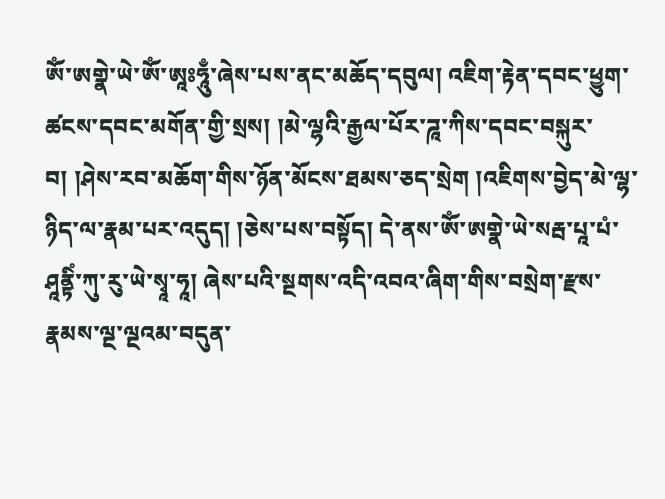ཨོཾ་ཨགྣེ་ཡེ་ཨོཾ་ཨཱཿཧཱུྃ་ཞེས་པས་ནང་མཆོད་དབུལ། འཇིག་རྟེན་དབང་ཕྱུག་ཚངས་དབང་མགོན་གྱི་སྲས། །མེ་ལྷའི་རྒྱལ་པོར་ཌཱ་ཀིས་དབང་བསྐུར་བ། །ཤེས་རབ་མཆོག་གིས་ཉོན་མོངས་ཐམས་ཅད་སྲེག །འཇིགས་བྱེད་མེ་ལྷ་ཉིད་ལ་རྣམ་པར་འདུད། །ཅེས་པས་བསྟོད། དེ་ནས་ཨོཾ་ཨགྣེ་ཡེ་སརྦ་པཱ་པཾ་ཤཱནྟིཾ་ཀུ་རུ་ཡེ་སྭཱ་ཧཱ། ཞེས་པའི་སྔགས་འདི་འབའ་ཞིག་གིས་བསྲེག་རྫས་རྣམས་ལྔ་ལྔའམ་བདུན་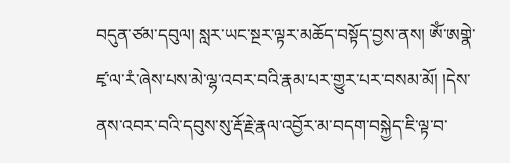བདུན་ཙམ་དབུལ། སླར་ཡང་སྔར་ལྟར་མཆོད་བསྟོད་བྱས་ནས། ཨོཾ་ཨགྣེ་ཛྭ་ལ་རཾ་ཞེས་པས་མེ་ལྷ་འབར་བའི་རྣམ་པར་གྱུར་པར་བསམ་མོ། །དེས་ནས་འབར་བའི་དབུས་སུ་རྡོ་རྗེ་རྣལ་འབྱོར་མ་བདག་བསྐྱེད་ཇི་ལྟ་བ་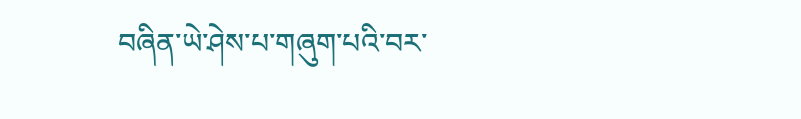བཞིན་ཡེ་ཤེས་པ་གཞུག་པའི་བར་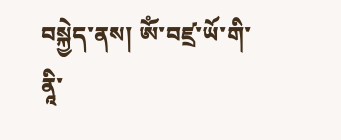བསྐྱེད་ནས། ཨོཾ་བཛྲ་ཡོ་གི་ནཱི་